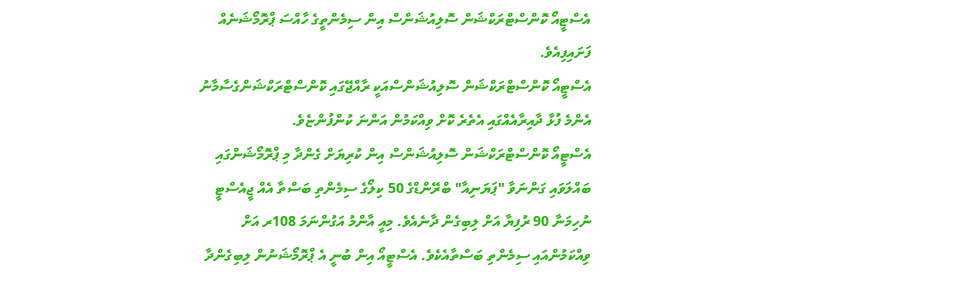އެސްޓީއޯ ކޮންސްޓްރަކްޝަން ސޮލިއުޝަންސް އިން ސިމެންތީގެ ހާއްސަ ޕްރޮމޯޝަނެއް ފަށައިފިއެވެ.
އެސްޓީއޯ ކޮންސްޓްރަކްޝަން ސޮލިއުޝަންސްއަކީ ރާއްޖޭގައި ކޮންސްޓްރަކްޝަންގެސާމާނު އެންމެ ފުޅާ ދާއިރާއެއްގައި އެތެރެ ކޮށް ވިއްކަމުން އަންނަ ކުންފުންޏެވެ.
އެސްޓީއޯ ކޮންސްޓްރަކްޝަން ސޮލިއުޝަންސް އިން ކުރިޔަށް ގެންދާ މި ޕްރޮމޯޝަންގައި ބައްލަވައި ގަންނަވާ "ޕަޔަނިއާ" ބްރޭންޑްގެ 50 ކިލޯގެ ސިމެންތި ބަސްތާ އެއް ޖީއެސްޓީ ނުހިމަނާ 90 ރުފިޔާ އަށް ލިބިގެން ދާނެއެވެ. މިއީ އާންމު އަގުންނަމަ 108ރ އަށް ވިއްކަމުންއައި ސިމެންތި ބަސްތާއެކެވެ. އެސްޓީއޯ އިން ބުނީ އެ ޕްރޮމޯޝަނުން ލިބިގެންދާ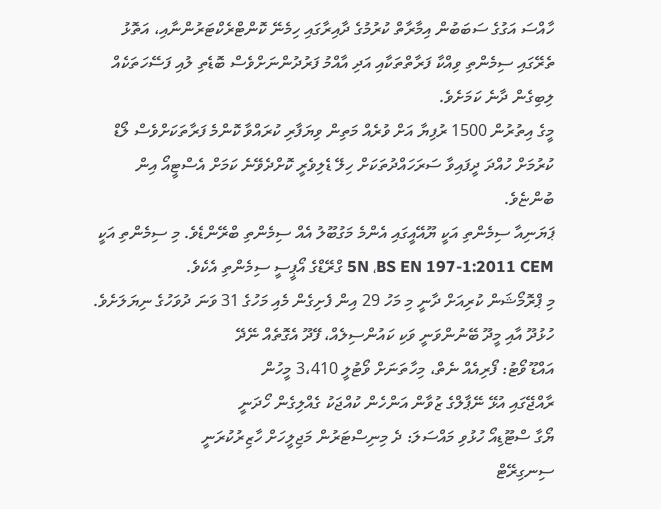ހާއްސަ އަގުގެ ސަބަބުން އިމާރާތް ކުރުމުގެ ދާއިރާގައި ހިމެނޭ ކޮންޓްރެކްޓަރުންނާއި، އަތޮޅު ތެރޭގައި ސިމެންތި ވިއްކާ ފަރާތްތަކާއި އަދި އާއްމު ފަރުދުންނަށްވެސް ބޮޑެތި ލުއި ފަސޭހަތަކެއް ލިބިގެން ދާނެ ކަމަށެވެ.
މީގެ އިތުރުން 1500 ރުފިޔާ އަށް ވުރެއް މަތިން ވިޔަފާރި ކުރައްވާ ކޮންމެ ފަރާތަކަށްވެސް ލޯޑް ކުރުމަށް ހުއްދަ ދީފައިވާ ސަރަހައްދުތަކަށް ހިލޭ ޑެލިވެރީ ކޮށްދެވޭނެ ކަމަށް އެސްޓީއޯ އިން ބުންޏެވެ.
ޕަޔަނިއާ ސިމެންތި އަކީ ޔޫއޭއީގައި އެންމެ މަގުބޫލު އެއް ސިމެންތި ބްރޭންޑެވެ. މި ސިމެންތި އަކީ 5N ،BS EN 197-1:2011 CEM ގްރޭޑްގެ އޯޕީސީ ސިމެންތި އެކެވެ.
މި ޕްރޮމޯޝަން ކުރިއަށް ދާނީ މި މަހު 29 އިން ފެށިގެން މެއި މަހުގެ 31 ވަނަ ދުވަހުގެ ނިޔަލަށެވެ.
ހުޅުދޫ އާއި މީދޫ ބޭނުންވަނީ ވަކި ކައުންސިލެއް، ފޭދޫ އެގޮތެއް ނޭދޭ
އައްޑޫ ވޯޓު: ފޯރިއެއް ނެތް، މިހާތަނަށް ވޯޓުލީ 3،410 މީހުން
ރާއްޖޭގައި އުޅޭ ނޭޕާލްގެ ޒުވާން އަންހެން ކުއްޖަކު ގެއްލިގެން ހޯދަނީ
ޔޯގާ ސްޓޫޑިއޯ ހުޅުވި މައްސަލަ: ދެ މިނިސްޓަރުން މަޖިލީހަށް ހާޒިރުކުރަނީ
ސިނގިރޭޓް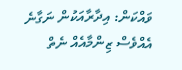ވައްކަން: އިދާރާއަކުން ނަގާނެ އެއްވެސް ޒިންމާއެއް ނެތް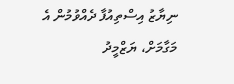ނިޔާޒު އިސްތިއުފާ ދެއްވުމުން އެ މަގާމަށް، ޔަޒްމީދު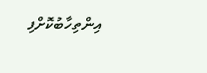އިންތިހާބުކޮށްފި